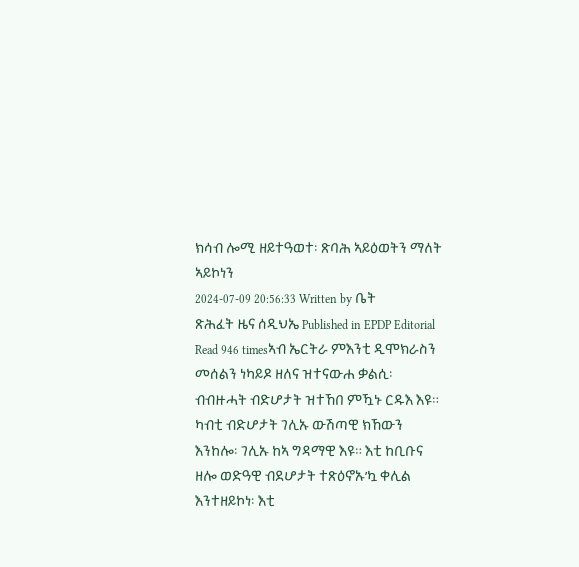ክሳብ ሎሚ ዘይተዓወተ፡ ጽባሕ ኣይዕወትን ማለት ኣይኮነን
2024-07-09 20:56:33 Written by ቤት ጽሕፈት ዜና ሰዲህኤ Published in EPDP Editorial Read 946 timesኣብ ኤርትራ ምእንቲ ዲሞክራስን መሰልን ነካይዶ ዘለና ዝተናውሐ ቃልሲ፡ ብብዙሓት ብድሆታት ዝተኸበ ምዃኑ ርዱእ እዩ። ካብቲ ብድሆታት ገሊኡ ውሽጣዊ ክኸውን እንከሎ፡ ገሊኡ ከኣ ግዳማዊ እዩ። እቲ ከቢቡና ዘሎ ወድዓዊ ብደሆታት ተጽዕኖኡ’ኳ ቀሊል እንተዘይኮነ፡ እቲ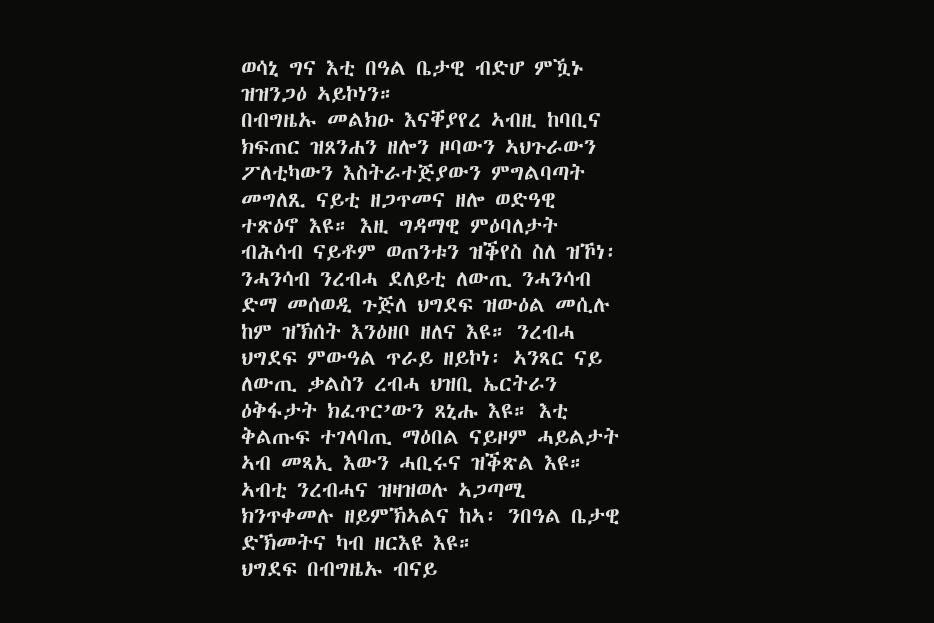ወሳኒ ግና እቲ በዓል ቤታዊ ብድሆ ምዃኑ ዝዝንጋዕ ኣይኮነን።
በብግዜኡ መልክዑ እናቐያየረ ኣብዚ ከባቢና ክፍጠር ዝጸንሐን ዘሎን ዞባውን ኣህጉራውን ፖለቲካውን እስትራተጅያውን ምግልባጣት መግለጺ ናይቲ ዘጋጥመና ዘሎ ወድዓዊ ተጽዕኖ እዩ። እዚ ግዳማዊ ምዕባለታት ብሕሳብ ናይቶም ወጠንቱን ዝቕየስ ስለ ዝኾነ፡ ንሓንሳብ ንረብሓ ደለይቲ ለውጢ ንሓንሳብ ድማ መሰወዲ ጉጅለ ህግደፍ ዝውዕል መሲሉ ከም ዝኽሰት እንዕዘቦ ዘለና እዩ። ንረብሓ ህግደፍ ምውዓል ጥራይ ዘይኮነ፡ ኣንጻር ናይ ለውጢ ቃልስን ረብሓ ህዝቢ ኤርትራን ዕቅፋታት ክፈጥር’ውን ጸኒሑ እዩ። እቲ ቅልጡፍ ተገላባጢ ማዕበል ናይዞም ሓይልታት ኣብ መጻኢ እውን ሓቢሩና ዝቕጽል እዩ። ኣብቲ ንረብሓና ዝዛዝወሉ ኣጋጣሚ ክንጥቀመሉ ዘይምኽኣልና ከኣ፡ ንበዓል ቤታዊ ድኽመትና ካብ ዘርእዩ እዩ።
ህግደፍ በብግዜኡ ብናይ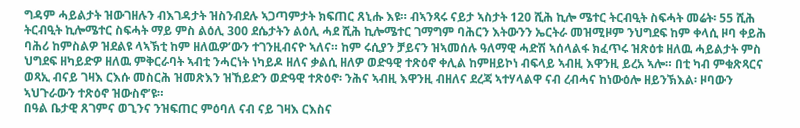ግዳም ሓይልታት ዝውገዘሉን ብእገዳታት ዝስንብደሉ ኣጋጣምታት ክፍጠር ጸኒሑ እዩ። ብኣንጻሩ ናይታ ኣስታት 120 ሺሕ ኪሎ ሜተር ትርብዒት ስፍሓት መሬት፡ 55 ሺሕ ትርብዒት ኪሎሜተር ስፍሓት ማይ ምስ ልዕሊ 300 ደሴታትን ልዕሊ ሓደ ሺሕ ኪሎሜተር ገማግም ባሕርን እትውንን ኤርትራ መዝሚዞም ንህግደፍ ከም ቀላሲ ዞባ ቀይሕ ባሕሪ ከምስልዎ ዝደልዩ ላኣኽቲ ከም ዘለዉዎ’ውን ተገንዚብናዮ ኣለና። ከም ሩሲያን ቻይናን ዝኣመሰሉ ዓለማዊ ሓድሽ ኣሰላልፋ ክፈጥሩ ዝጽዕቱ ዘለዉ ሓይልታት ምስ ህግደፍ ዘካይድዎ ዘለዉ ምቅርራባት ኣብቲ ንሓርነት ነካይዶ ዘለና ቃልሲ ዘለዎ ወድዓዊ ተጽዕኖ ቀሊል ከምዘይኮነ ብፍላይ ኣብዚ እዋንዚ ይረአ ኣሎ። በቲ ካብ ምቁጽጻርና ወጻኢ ብናይ ገዛእ ርእሱ መስርሕ ዝመጽእን ዝኸይድን ወድዓዊ ተጽዕኖ፡ ንሕና ኣብዚ እዋንዚ ብዘለና ደረጃ ኣተሃላልዋ ናብ ረብሓና ከነውዕሎ ዘይንኽእል፡ ዞባውን ኣህጉራውን ተጽዕኖ ዝውስኖ’ዩ።
በዓል ቤታዊ ጸገምና ወጊንና ንዝፍጠር ምዕባለ ናብ ናይ ገዛእ ርእስና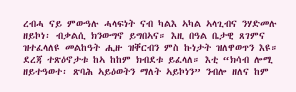ረብሓ ናይ ምውዓሉ ሓላፍነት ናብ ካልእ ኣካል ኣላጊብና ንሃድመሉ ዘይኮነ፡ ብቃልሲ ክንውግኖ ይግበኣና። እዚ በዓል ቤታዊ ጸገምና ዝተፈላለዩ መልከዓት ሒዙ ዝቐርብን ምስ ኩነታት ዝለዋወጥን እዩ። ደረጃ ተጽዕኖታቱ ከኣ ከከም ክብደቱ ይፈላለ። እቲ “ክሳብ ሎሚ ዘይተዓወተ፡ ጽባሕ ኣይዕወትን ማለት ኣይኮነን” ንብሎ ዘለና ከም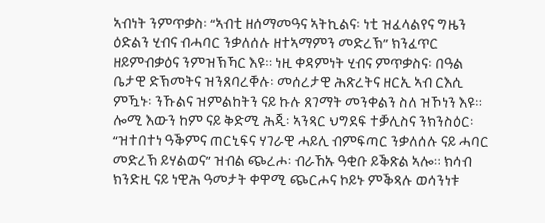ኣብነት ንምጥቃስ፡ “ኣብቲ ዘሰማመዓና ኣትኪልና፡ ነቲ ዝፈላልየና ግዜን ዕድልን ሂብና ብሓባር ንቃለሰሉ ዘተኣማምን መድረኽ” ክንፈጥር ዘይምብቃዕና ንምዝኽኻር እዩ። ነዚ ቀዳምነት ሂብና ምጥቃስና፡ በዓል ቤታዊ ድኽመትና ዝንጸባረቐሉ፡ መሰረታዊ ሕጽረትና ዘርኢ ኣብ ርእሲ ምዃኑ፡ ንኹልና ዝምልከትን ናይ ኩሉ ጸገማት መንቀልን ስለ ዝኾነን እዩ።
ሎሚ እውን ከም ናይ ቅድሚ ሕጂ፡ ኣንጻር ህግደፍ ተቓሊስና ንክንስዕር፡ “ዝተበተነ ዓቕምና ጠርኒፍና ሃገራዊ ሓይሊ ብምፍጣር ንቃለሰሉ ናይ ሓባር መድረኽ ይሃልወና” ዝብል ጭረሖ፡ ብራኸኡ ዓቂቡ ይቕጽል ኣሎ። ክሳብ ክንድዚ ናይ ነዊሕ ዓመታት ቀዋሚ ጭርሖና ኮይኑ ምቕጻሉ ወሳንነቱ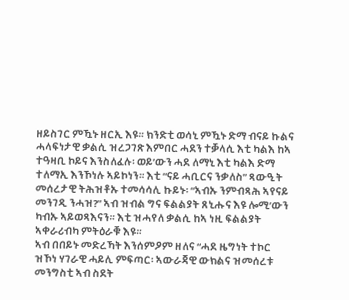ዘይስገር ምዃኑ ዘርኢ እዩ። ክንድቲ ወሳኒ ምዃኑ ድማ ብናይ ኩልና ሓላፍነታዊ ቃልሲ ዝረጋገጽ እምበር ሓደን ተቓላሲ እቲ ካልእ ከኣ ተዓዛቢ ኮይና እንስለፈሉ፡ ወይ’ውን ሓደ ለማኒ እቲ ካልእ ድማ ተለማኢ እንኾነሉ ኣይኮነን። እቲ “ናይ ሓቢርና ንቃለስ” ጻውዒት መሰረታዊ ትሕዝቶኡ ተመሳሳሊ ኩይኑ፡ “ኣብኡ ንምብጻሕ ኣየናይ መንገዲ ንሓዝ?” ኣብ ዝብል ግና ፍልልያት ጸኒሑና እዩ ሎሚ’ውን ካብኡ ኣይወጻእናን። እቲ ዝሓየለ ቃልሲ ከኣ ነዚ ፍልልያት ኣቀራሪብካ ምትዕራቑ እዩ።
ኣብ በበይኑ መድረኻት እንሰምዖም ዘለና “ሓደ ዜግነት ተኮር ዝኾነ ሃገራዊ ሓይሊ ምፍጣር፡ ኣውራጃዊ ውክልና ዝመሰረቱ መንግስቲ ኣብ ስደት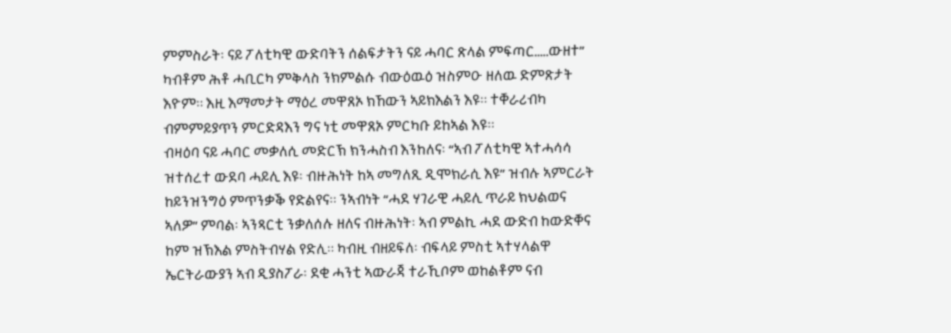ምምስራት፡ ናይ ፖለቲካዊ ውድባትን ሰልፍታትን ናይ ሓባር ጽላል ምፍጣር…..ውዘተ” ካብቶም ሕቶ ሓቢርካ ምቅላስ ንክምልሱ ብውዕዉዕ ዝስምዑ ዘለዉ ድምጽታት እዮም። እዚ እማመታት ማዕረ መዋጸኦ ክኸውን ኣይክእልን እዩ። ተቐራሪብካ ብምምይያጥን ምርድዳእን ግና ነቲ መዋጸኦ ምርካቡ ይከኣል እዩ።
ብዛዕባ ናይ ሓባር መቃለሲ መድርኽ ክንሓስብ እንከለና፡ “ኣብ ፖለቲካዊ ኣተሓሳሳ ዝተሰረተ ውደባ ሓይሊ እዩ፡ ብዙሕነት ከኣ መግለጺ ዲሞክራሲ እዩ” ዝብሉ ኣምርራት ከይንዝንግዕ ምጥንቃቕ የድልየና። ንኣብነት “ሓደ ሃገራዊ ሓይሊ ጥራይ ክህልወና ኣለዎ” ምባል፡ ኣንጻርቲ ንቃለሰሉ ዘለና ብዙሕነት፡ ኣብ ምልኪ ሓደ ውድብ ከውድቐና ከም ዝኽእል ምስትብሃል የድሊ። ካብዚ ብዘይፍለ፡ ብፍላይ ምስቲ ኣተሃላልዋ ኤርትራውያን ኣብ ዲያስፖራ፡ ደቂ ሓንቲ ኣውራጃ ተራኺቦም ወከልቶም ናብ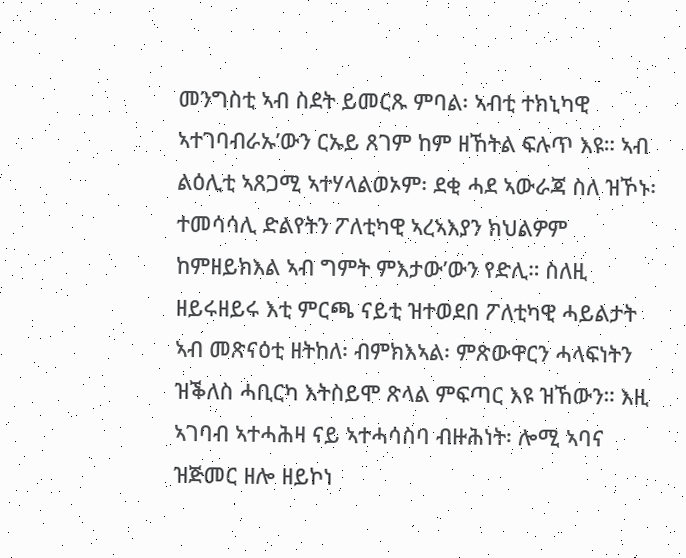መንግስቲ ኣብ ስደት ይመርጹ ምባል፡ ኣብቲ ተክኒካዊ ኣተገባብራኡ’ውን ርኡይ ጸገም ከም ዘኸትል ፍሉጥ እዩ። ኣብ ልዕሊቲ ኣጸጋሚ ኣተሃላልወኦም፡ ደቂ ሓደ ኣውራጃ ስለ ዝኾኑ፡ ተመሳሳሊ ድልየትን ፖለቲካዊ ኣረኣእያን ክህልዎም ከምዘይክእል ኣብ ግምት ምእታው’ውን የድሊ። ስለዚ ዘይሩዘይሩ እቲ ምርጫ ናይቲ ዝተወደበ ፖለቲካዊ ሓይልታት ኣብ መጽናዕቲ ዘትከለ፡ ብምክእኣል፡ ምጽውዋርን ሓላፍነትን ዝቕለስ ሓቢርካ እትስይሞ ጽላል ምፍጣር እዩ ዝኸውን። እዚ ኣገባብ ኣተሓሕዛ ናይ ኣተሓሳስባ ብዙሕነት፡ ሎሚ ኣባና ዝጅመር ዘሎ ዘይኮነ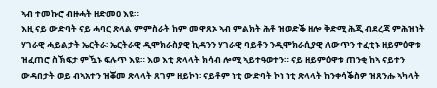ኣብ ተመኩሮ ብዙሓት ዘድመዐ እዩ።
እዚ ናይ ውድባት ናይ ሓባር ጽላል ምምስራት ከም መዋጸኦ ኣብ ምልክት ሕቶ ዝወድቕ ዘሎ ቅድሚ ሕጂ ብደረጃ ምሕዝነት ሃገራዊ ሓይልታት ኤርትራ፡ ኤርትራዊ ዲሞክራስያዊ ኪዳንን ሃገራዊ ባይቶን ንዲሞክራሲያዊ ለውጥን ተፈቲኑ ዘይምዕዋቱ ዝፈጠሮ ስኽፍታ ምዃኑ ፍሉጥ እዩ። እወ እቲ ጽላላት ክሳብ ሎሚ ኣይተዓወተን። ናይ ዘይምዕዋቱ ጠንቂ ከኣ ናይተን ውዳበታት ወይ ብኣአተን ዝቖመ ጽላላት ጸገም ዘይኮነ፡ ናይቶም ነቲ ውድባት ኮነ ነቲ ጽላላት ከንቀሳቕስዎ ዝጸንሑ ኣካላት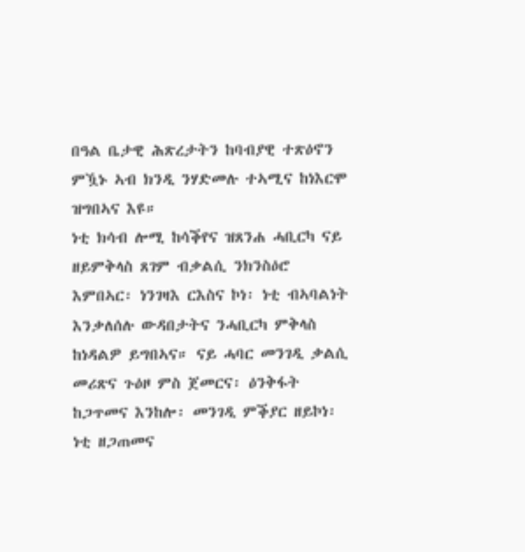በዓል ቤታዊ ሕጽረታትን ከባብያዊ ተጽዕኖን ምዃኑ ኣብ ክንዲ ንሃድመሉ ተኣሚና ከነእርሞ ዝግበኣና እዩ።
ነቲ ክሳብ ሎሚ ከሳቕየና ዝጸንሐ ሓቢርካ ናይ ዘይምቅላስ ጸገም ብቃልሲ ንክንስዕሮ እምበኣር፡ ነንገዛእ ርእስና ኮነ፡ ነቲ ብኣባልነት እንቃለሰሉ ውዳበታትና ንሓቢርካ ምቅላስ ከነዳልዎ ይግበኣና። ናይ ሓባር መንገዲ ቃልሲ መሪጽና ጉዕዞ ምስ ጀመርና፡ ዕንቅፋት ከጋጥመና እንከሎ፡ መንገዲ ምቕያር ዘይኮነ፡ ነቲ ዘጋጠመና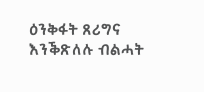ዕንቅፋት ጸሪግና እንቕጽለሉ ብልሓት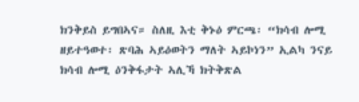ክንቅይስ ይግበኣና። ስለዚ እቲ ቅኑዕ ምርጫ፡ “ክሳብ ሎሚ ዘይተዓወተ፡ ጽባሕ ኣይዕወትን ማለት ኣይኮነን” ኢልካ ንናይ ክሳብ ሎሚ ዕንቅፋታት ኣሊኻ ክትቅጽል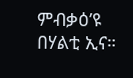ምብቃዕ’ዩ በሃልቲ ኢና።